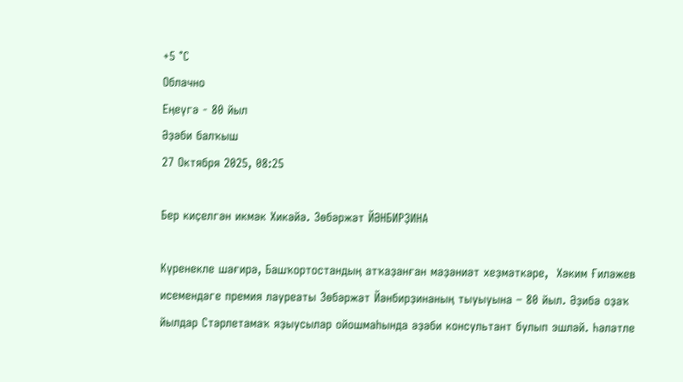+5 °С
Облачно
Еңеүгә - 80 йыл
Әҙәби балҡыш
27 Октября 2025, 08:25

Бер киҫелгән икмәк Хикәйә. Зөбәржәт ЙӘНБИРҘИНА

Күренекле шағирә, Башҡортостандың атҡаҙанған мәҙәниәт хеҙмәткәре,  Хәким Ғиләжев исемендәге премия лауреаты Зөбәржәт Йәнбирҙинаның тыуыуына – 80 йыл. Әҙибә оҙаҡ йылдар Стәрлетамаҡ яҙыусылар ойошмаһында әҙәби консультант булып эшләй. Һәләтле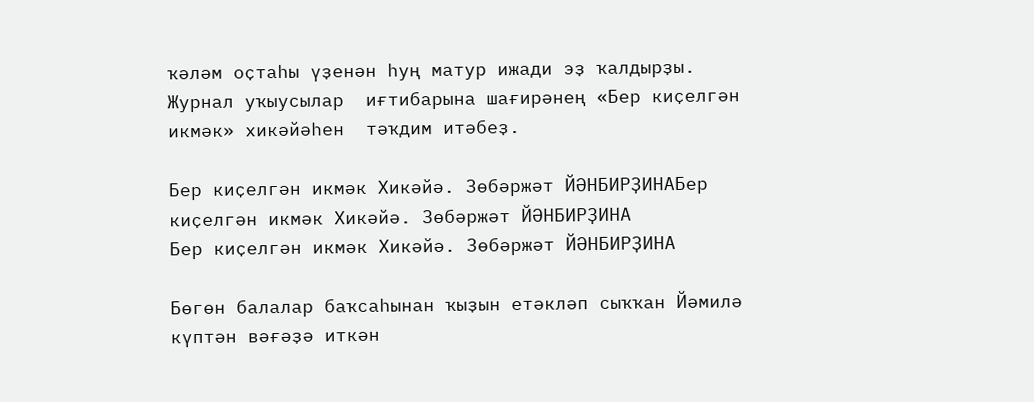ҡәләм оҫтаһы үҙенән һуң матур ижади эҙ ҡалдырҙы. Журнал уҡыусылар  иғтибарына шағирәнең «Бер киҫелгән икмәк» хикәйәһен  тәҡдим итәбеҙ.

Бер киҫелгән икмәк Хикәйә. Зөбәржәт ЙӘНБИРҘИНАБер киҫелгән икмәк Хикәйә. Зөбәржәт ЙӘНБИРҘИНА
Бер киҫелгән икмәк Хикәйә. Зөбәржәт ЙӘНБИРҘИНА

Бөгөн балалар баҡсаһынан ҡыҙын етәкләп сыҡҡан Йәмилә күптән вәғәҙә иткән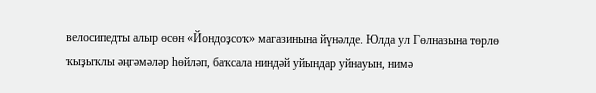велосипедты алыр өсөн «Йондоҙсоҡ» магазинына йүнәлде. Юлда ул Гөлназына төрлө ҡыҙыҡлы әңгәмәләр һөйләп, баҡсала ниндәй уйындар уйнауын, нимә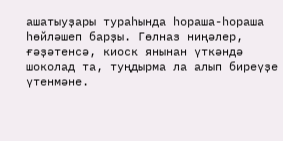ашатыуҙары тураһында һораша-һораша һөйләшеп барҙы. Гөлназ ниңәлер, ғәҙәтенсә, киоск янынан үткәндә шоколад та, туңдырма ла алып биреүҙе үтенмәне.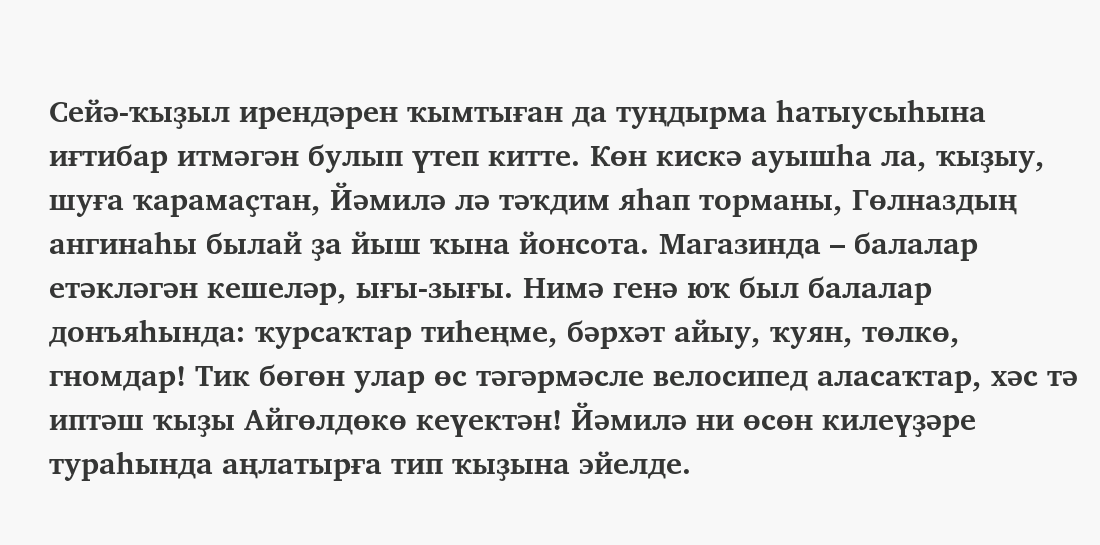Сейә-ҡыҙыл ирендәрен ҡымтыған да туңдырма һатыусыһына иғтибар итмәгән булып үтеп китте. Көн кискә ауышһа ла, ҡыҙыу, шуға ҡарамаҫтан, Йәмилә лә тәҡдим яһап торманы, Гөлназдың ангинаһы былай ҙа йыш ҡына йонсота. Магазинда – балалар етәкләгән кешеләр, ығы-зығы. Нимә генә юҡ был балалар донъяһында: ҡурсаҡтар тиһеңме, бәрхәт айыу, ҡуян, төлкө, гномдар! Тик бөгөн улар өс тәгәрмәсле велосипед аласаҡтар, хәс тә иптәш ҡыҙы Айгөлдөкө кеүектән! Йәмилә ни өсөн килеүҙәре тураһында аңлатырға тип ҡыҙына эйелде.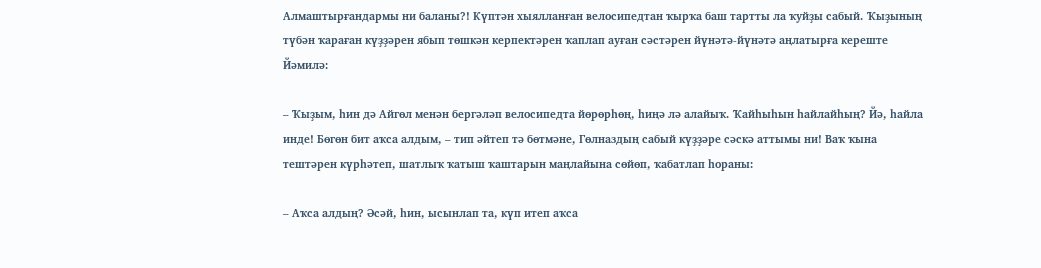Алмаштырғандармы ни баланы?! Күптән хыялланған велосипедтан ҡырҡа баш тартты ла ҡуйҙы сабый. Ҡыҙының түбән ҡараған күҙҙәрен ябып төшкән керпектәрен ҡаплап ауған сәстәрен йүнәтә-йүнәтә аңлатырға кереште Йәмилә:

– Ҡыҙым, һин дә Айгөл менән бергәләп велосипедта йөрөрһөң, һиңә лә алайыҡ. Ҡайһыһын һайлайһың? Йә, һайла инде! Бөгөн бит аҡса алдым, – тип әйтеп тә бөтмәне, Гөлназдың сабый күҙҙәре сәскә аттымы ни! Ваҡ ҡына тештәрен күрһәтеп, шатлыҡ ҡатыш ҡаштарын маңлайына сөйөп, ҡабатлап һораны:

– Аҡса алдың? Әсәй, һин, ысынлап та, күп итеп аҡса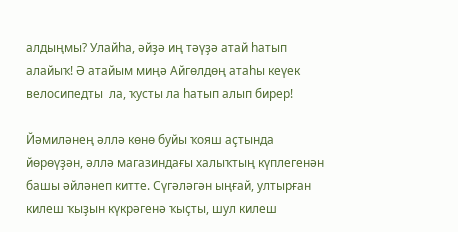алдыңмы? Улайһа, әйҙә иң тәүҙә атай һатып алайыҡ! Ә атайым миңә Айгөлдөң атаһы кеүек велосипедты  ла, ҡусты ла һатып алып бирер!

Йәмиләнең әллә көнө буйы ҡояш аҫтында йөрөүҙән, әллә магазиндағы халыҡтың күплегенән башы әйләнеп китте. Сүгәләгән ыңғай, ултырған килеш ҡыҙын күкрәгенә ҡыҫты, шул килеш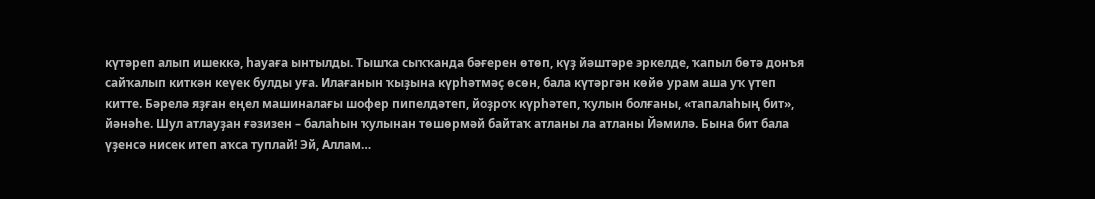күтәреп алып ишеккә, һауаға ынтылды. Тышҡа сыҡҡанда бәғерен өтөп, күҙ йәштәре эркелде, ҡапыл бөтә донъя сайҡалып киткән кеүек булды уға. Илағанын ҡыҙына күрһәтмәҫ өсөн, бала күтәргән көйө урам аша уҡ үтеп китте. Бәрелә яҙған еңел машиналағы шофер пипелдәтеп, йоҙроҡ күрһәтеп, ҡулын болғаны, «тапалаһың бит», йәнәһе. Шул атлауҙан ғәзизен – балаһын ҡулынан төшөрмәй байтаҡ атланы ла атланы Йәмилә. Бына бит бала үҙенсә нисек итеп аҡса туплай! Эй, Аллам…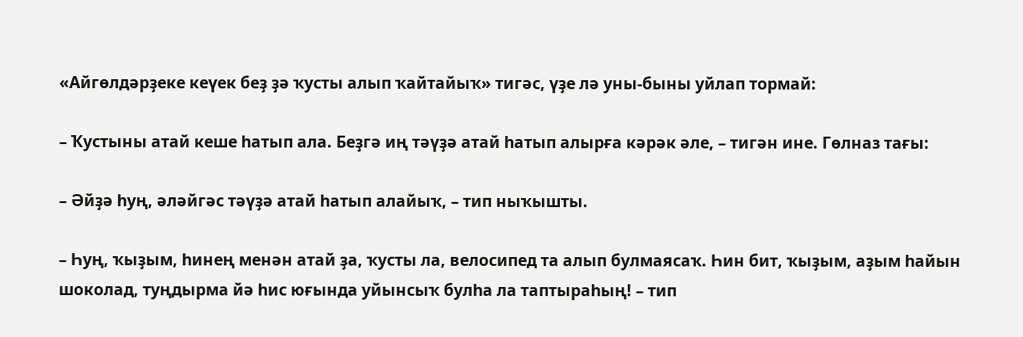«Айгөлдәрҙеке кеүек беҙ ҙә ҡусты алып ҡайтайыҡ» тигәс, үҙе лә уны-быны уйлап тормай:

– Ҡустыны атай кеше һатып ала. Беҙгә иң тәүҙә атай һатып алырға кәрәк әле, – тигән ине. Гөлназ тағы:

– Әйҙә һуң, әләйгәс тәүҙә атай һатып алайыҡ, – тип ныҡышты.

– Һуң, ҡыҙым, һинең менән атай ҙа, ҡусты ла, велосипед та алып булмаясаҡ. Һин бит, ҡыҙым, аҙым һайын шоколад, туңдырма йә һис юғында уйынсыҡ булһа ла таптыраһың! – тип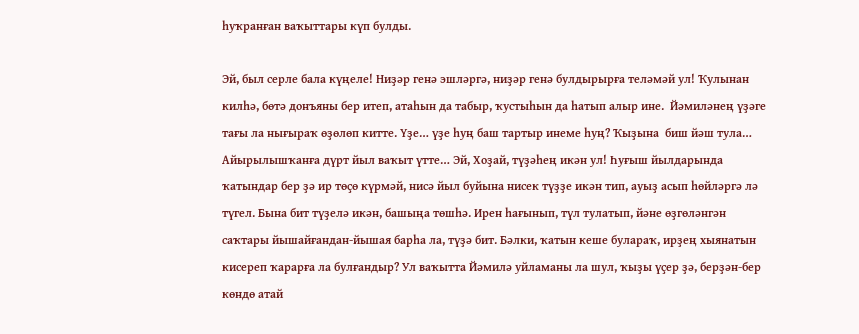һуҡранған ваҡыттары күп булды.

Эй, был серле бала күңеле! Ниҙәр генә эшләргә, ниҙәр генә булдырырға теләмәй ул! Ҡулынан килһә, бөтә донъяны бер итеп, атаһын да табыр, ҡустыһын да һатып алыр ине.  Йәмиләнең үҙәге тағы ла нығыраҡ өҙөлөп китте. Үҙе… үҙе һуң баш тартыр инеме һуң? Ҡыҙына  биш йәш тула… Айырылышҡанға дүрт йыл ваҡыт үтте… Эй, Хоҙай, түҙәһең икән ул! Һуғыш йылдарында ҡатындар бер ҙә ир төҫө күрмәй, нисә йыл буйына нисек түҙҙе икән тип, ауыҙ асып һөйләргә лә түгел. Бына бит түҙелә икән, башыңа төшһә. Ирен һағынып, түл тулатып, йәне өҙгөләнгән саҡтары йышайғандан-йышая барһа ла, түҙә бит. Бәлки, ҡатын кеше булараҡ, ирҙең хыянатын кисереп ҡарарға ла булғандыр? Ул ваҡытта Йәмилә уйламаны ла шул, ҡыҙы үҫер ҙә, берҙән-бер көндө атай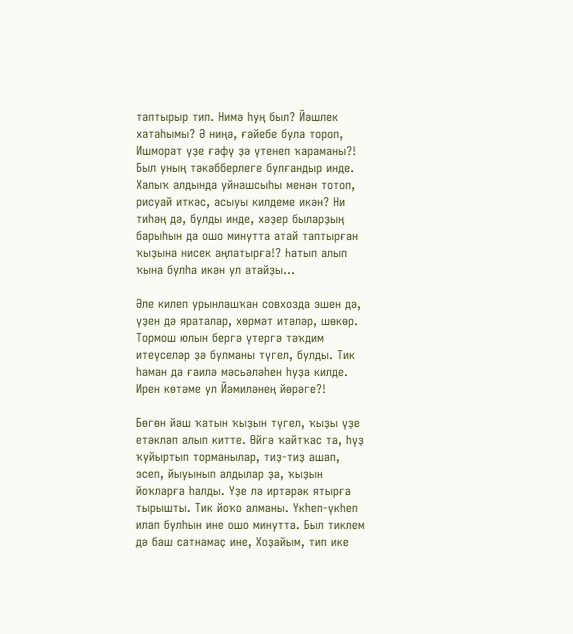таптырыр тип. Нимә һуң был? Йәшлек хатаһымы? Ә ниңә, ғәйебе була тороп, Ишморат үҙе ғәфү ҙә үтенеп ҡараманы?! Был уның тәкәбберлеге булғандыр инде. Халыҡ алдында уйнашсыһы менән тотоп, рисуай иткәс, асыуы килдеме икән? Ни тиһәң дә, булды инде, хәҙер быларҙың барыһын да ошо минутта атай таптырған ҡыҙына нисек аңлатырға!? Һатып алып ҡына булһа икән ул атайҙы...

Әле килеп урынлашҡан совхозда эшен дә, үҙен дә яраталар, хөрмәт итәләр, шөкөр. Тормош юлын бергә үтергә тәҡдим итеүселәр ҙә булманы түгел, булды. Тик һаман да ғаилә мәсьәләһен һуҙа килде. Ирен көтәме ул Йәмиләнең йөрәге?!

Бөгөн йәш ҡатын ҡыҙын түгел, ҡыҙы үҙе етәкләп алып китте. Өйгә ҡайтҡас та, һүҙ ҡуйыртып торманылар, тиҙ-тиҙ ашап, эсеп, йыуынып алдылар ҙа, ҡыҙын йоҡларға һалды. Үҙе лә иртәрәк ятырға тырышты. Тик йоҡо алманы. Үкһеп-үкһеп илап булһын ине ошо минутта. Был тиклем дә баш сатнамаҫ ине, Хоҙайым, тип ике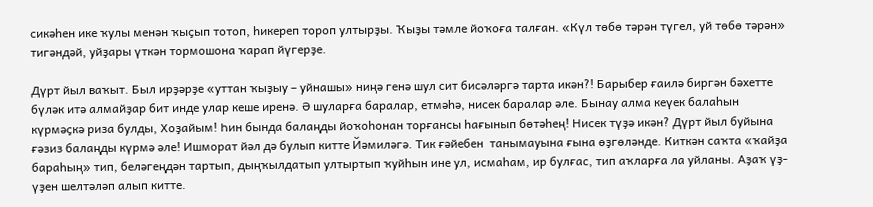сикәһен ике ҡулы менән ҡыҫып тотоп, һикереп тороп ултырҙы. Ҡыҙы тәмле йоҡоға талған. «Күл төбө тәрән түгел, уй төбө тәрән» тигәндәй, уйҙары үткән тормошона ҡарап йүгерҙе.

Дүрт йыл ваҡыт. Был ирҙәрҙе «уттан ҡыҙыу – уйнашы» ниңә генә шул сит бисәләргә тарта икән?! Барыбер ғаилә биргән бәхетте бүләк итә алмайҙар бит инде улар кеше иренә. Ә шуларға баралар, етмәһә, нисек баралар әле. Бынау алма кеүек балаһын күрмәҫкә риза булды, Хоҙайым! Һин бында балаңды йоҡоһонан торғансы һағынып бөтәһең! Нисек түҙә икән? Дүрт йыл буйына ғәзиз балаңды күрмә әле! Ишморат йәл дә булып китте Йәмиләгә. Тик ғәйебен  танымауына ғына өҙгөләнде. Киткән саҡта «ҡайҙа бараһың» тип, беләгеңдән тартып, дыңҡылдатып ултыртып ҡуйһын ине ул, исмаһам, ир булғас, тип аҡларға ла уйланы. Аҙаҡ үҙ-үҙен шелтәләп алып китте.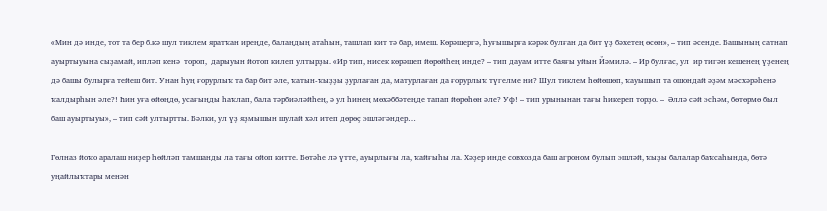«Мин дә инде, тот та бер б.кә шул тиклем яратҡан иреңде, балаңдың атаһын, ташлап кит тә бар, имеш. Көрәшергә, һуғышырға кәрәк булған да бит үҙ бәхетең өсөн», – тип әсенде. Башының сатнап ауыртыуына сыҙамай, ипләп кенә  тороп,  дарыуын йотоп килеп ултырҙы. «Ир тип, нисек көрәшеп йөрөйһең инде? – тип дауам итте баяғы уйын Йәмилә. – Ир булғас, ул  ир тигән кешенең үҙенең дә башы булырға тейеш бит. Унан һуң ғорурлыҡ та бар бит әле, ҡатын-ҡыҙҙы ҙурлаған да, матурлаған да ғорурлыҡ түгелме ни? Шул тиклем һөйөшөп, ҡауышып та ошондай әҙәм мәсхәрәһенә ҡалдырһын әле?! Һин уға өйөңдө, усағыңды һаҡлап, бала тәрбиәләйһең, ә ул һинең мөхәббәтеңде тапап йөрөһөн әле? Уф! – тип урынынан тағы һикереп торҙо. –  Әллә сәй эсһәм, бөтөрмө был баш ауыртыуы», – тип сәй ултыртты. Бәлки, ул үҙ яҙмышын шулай хәл итеп дөрөҫ эшләгәндер…

Гөлназ йоҡо аралаш ниҙер һөйләп тамшанды ла тағы ойоп китте. Бөтәһе лә үтте, ауырлығы ла, ҡайғыһы ла. Хәҙер инде совхозда баш агроном булып эшләй, ҡыҙы балалар баҡсаһында, бөтә уңайлыҡтары менән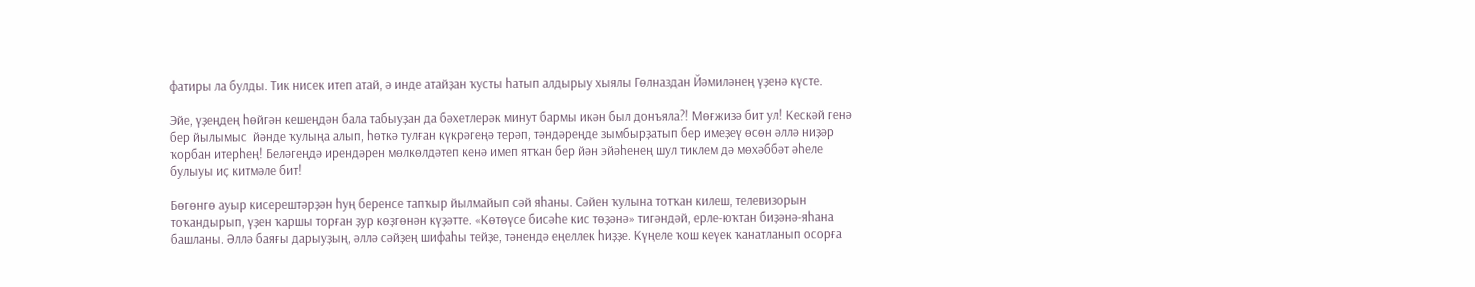фатиры ла булды. Тик нисек итеп атай, ә инде атайҙан ҡусты һатып алдырыу хыялы Гөлназдан Йәмиләнең үҙенә күсте.

Эйе, үҙеңдең һөйгән кешеңдән бала табыуҙан да бәхетлерәк минут бармы икән был донъяла?! Мөғжизә бит ул! Кескәй генә бер йылымыс  йәнде ҡулыңа алып, һөткә тулған күкрәгеңә терәп, тәндәреңде зымбырҙатып бер имеҙеү өсөн әллә ниҙәр ҡорбан итерһең! Беләгеңдә ирендәрен мөлкөлдәтеп кенә имеп ятҡан бер йән эйәһенең шул тиклем дә мөхәббәт әһеле булыуы иҫ китмәле бит!

Бөгөнгө ауыр кисерештәрҙән һуң беренсе тапҡыр йылмайып сәй яһаны. Сәйен ҡулына тотҡан килеш, телевизорын тоҡандырып, үҙен ҡаршы торған ҙур көҙгөнән күҙәтте. «Көтөүсе бисәһе кис төҙәнә» тигәндәй, ерле-юҡтан биҙәнә-яһана башланы. Әллә баяғы дарыуҙың, әллә сәйҙең шифаһы тейҙе, тәнендә еңеллек һиҙҙе. Күңеле ҡош кеүек ҡанатланып осорға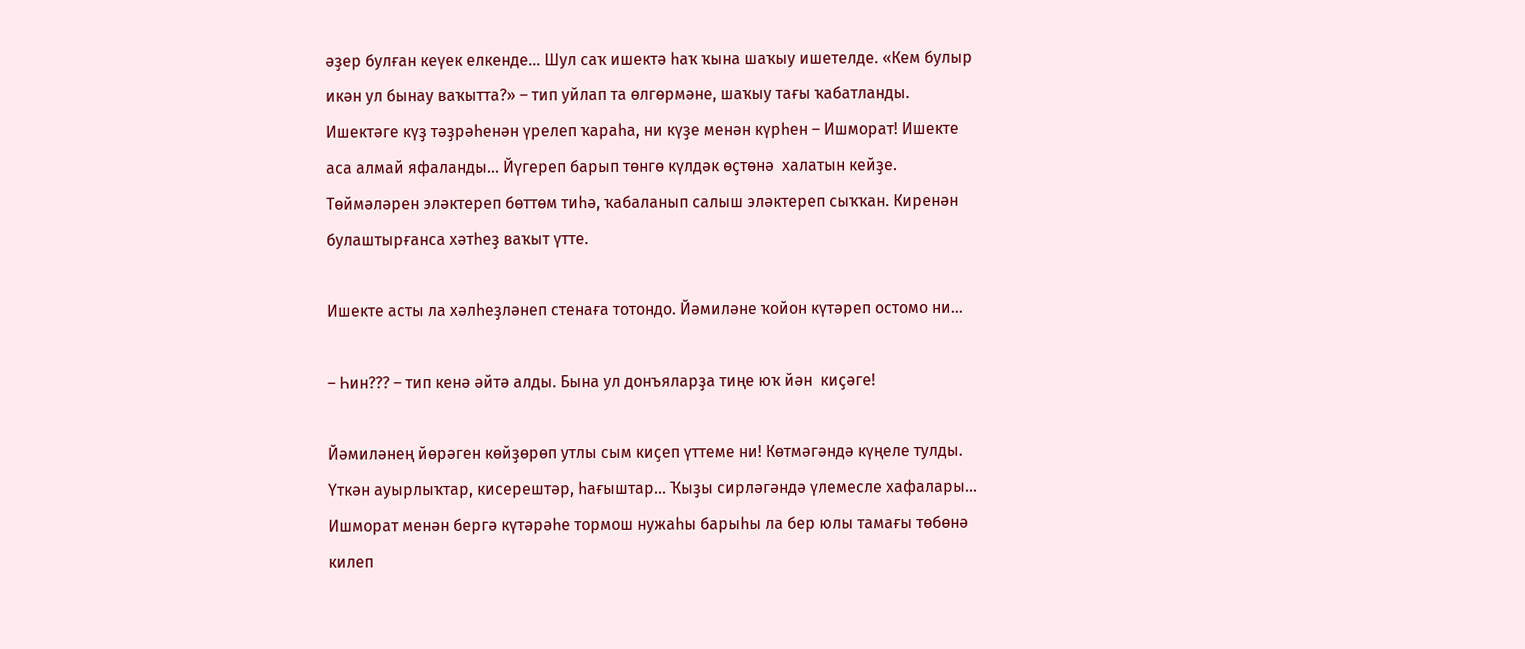әҙер булған кеүек елкенде… Шул саҡ ишектә һаҡ ҡына шаҡыу ишетелде. «Кем булыр икән ул бынау ваҡытта?» – тип уйлап та өлгөрмәне, шаҡыу тағы ҡабатланды. Ишектәге күҙ тәҙрәһенән үрелеп ҡараһа, ни күҙе менән күрһен – Ишморат! Ишекте аса алмай яфаланды… Йүгереп барып төнгө күлдәк өҫтөнә  халатын кейҙе. Төймәләрен эләктереп бөттөм тиһә, ҡабаланып салыш эләктереп сыҡҡан. Киренән булаштырғанса хәтһеҙ ваҡыт үтте.

Ишекте асты ла хәлһеҙләнеп стенаға тотондо. Йәмиләне ҡойон күтәреп остомо ни…

– Һин??? – тип кенә әйтә алды. Бына ул донъяларҙа тиңе юҡ йән  киҫәге!

Йәмиләнең йөрәген көйҙөрөп утлы сым киҫеп үттеме ни! Көтмәгәндә күңеле тулды. Үткән ауырлыҡтар, кисерештәр, һағыштар… Ҡыҙы сирләгәндә үлемесле хафалары… Ишморат менән бергә күтәрәһе тормош нужаһы барыһы ла бер юлы тамағы төбөнә килеп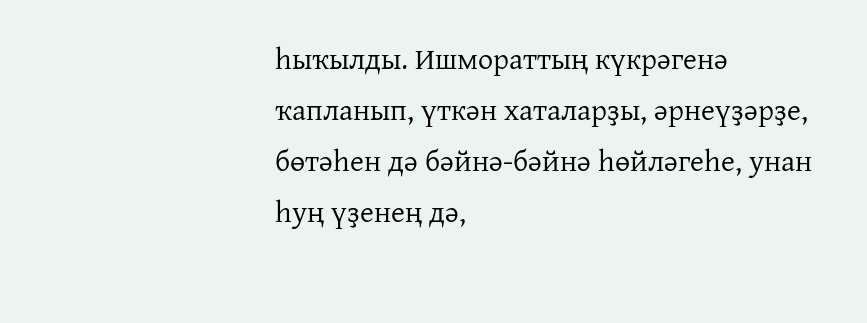һыҡылды. Ишмораттың күкрәгенә ҡапланып, үткән хаталарҙы, әрнеүҙәрҙе, бөтәһен дә бәйнә-бәйнә һөйләгеһе, унан һуң үҙенең дә,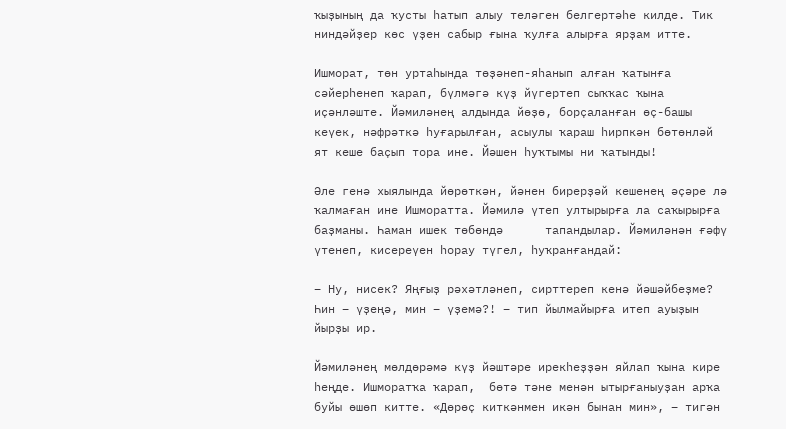ҡыҙының да ҡусты һатып алыу теләген белгертәһе килде. Тик ниндәйҙер көс үҙен сабыр ғына ҡулға алырға ярҙам итте.

Ишморат, төн уртаһында төҙәнеп-яһанып алған ҡатынға сәйерһенеп ҡарап, бүлмәгә күҙ йүгертеп сыҡҡас ҡына иҫәнләште. Йәмиләнең алдында йөҙө, борҫаланған өҫ-башы кеүек, нәфрәткә һуғарылған, асыулы ҡараш һирпкән бөтөнләй ят кеше баҫып тора ине. Йәшен һуҡтымы ни ҡатынды!

Әле генә хыялында йөрөткән, йәнен бирерҙәй кешенең әҫәре лә ҡалмаған ине Ишморатта. Йәмилә үтеп ултырырға ла саҡырырға баҙманы. Һаман ишек төбөндә      тапандылар. Йәмиләнән ғәфү үтенеп, кисереүен һорау түгел, һуҡранғандай:

– Ну, нисек? Яңғыҙ рәхәтләнеп, сирттереп кенә йәшәйбеҙме? Һин – үҙеңә, мин – үҙемә?! – тип йылмайырға итеп ауыҙын йырҙы ир.

Йәмиләнең мөлдөрәмә күҙ йәштәре ирекһеҙҙән яйлап ҡына кире һеңде. Ишморатҡа ҡарап,  бөтә тәне менән ытырғаныуҙан арҡа буйы өшөп китте. «Дөрөҫ киткәнмен икән бынан мин», – тигән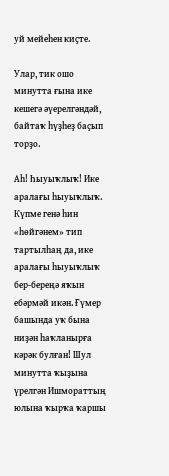уй мейеһен киҫте.

Улар, тик ошо минутта ғына ике кешегә әүерелгәндәй, байтаҡ һүҙһеҙ баҫып торҙо.

Аһ! Һыуыҡлыҡ! Ике аралағы һыуыҡлыҡ. Күпме генә һин «һөйгәнем» тип тартылһаң да, ике аралағы һыуыҡлыҡ бер-береңә яҡын ебәрмәй икән. Ғүмер башында уҡ бына ниҙән һаҡланырға кәрәк булған! Шул минутта ҡыҙына үрелгән Ишмораттың юлына ҡырҡа ҡаршы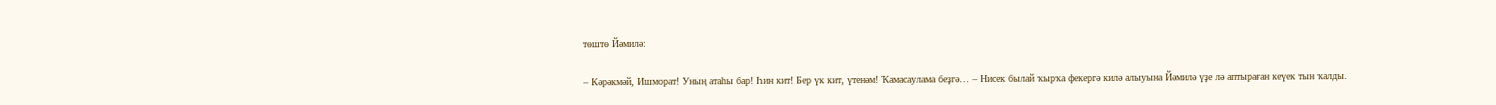төштө Йәмилә:

– Кәрәкмәй, Ишморат! Уның атаһы бар! Һин кит! Бер үк кит, үтенәм! Ҡамасаулама беҙгә… – Нисек былай ҡырҡа фекергә килә алыуына Йәмилә үҙе лә аптыраған кеүек тын ҡалды.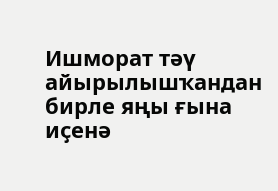Ишморат тәү айырылышҡандан бирле яңы ғына иҫенә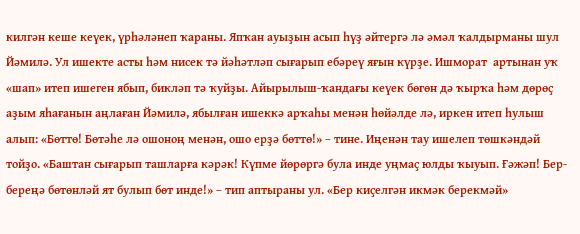килгән кеше кеүек, үрһәләнеп ҡараны. Япҡан ауыҙын асып һүҙ әйтергә лә әмәл ҡалдырманы шул Йәмилә. Ул ишекте асты һәм нисек тә йәһәтләп сығарып ебәреү яғын күрҙе. Ишморат  артынан уҡ «шап» итеп ишеген ябып, бикләп тә ҡуйҙы. Айырылыш-ҡандағы кеүек бөгөн дә ҡырҡа һәм дөрөҫ аҙым яһағанын аңлаған Йәмилә, ябылған ишеккә арҡаһы менән һөйәлде лә, иркен итеп һулыш алып: «Бөттө! Бөтәһе лә ошоноң менән, ошо ерҙә бөттө!» – тине. Иңенән тау ишелеп төшкәндәй тойҙо. «Баштан сығарып ташларға кәрәк! Күпме йөрөргә була инде уңмаҫ юлды ҡыуып. Ғәжәп! Бер-береңә бөтөнләй ят булып бөт инде!» – тип аптыраны ул. «Бер киҫелгән икмәк берекмәй»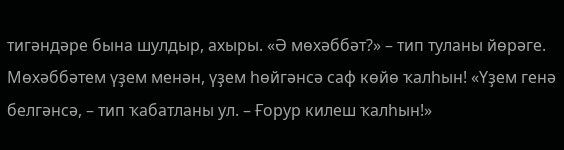тигәндәре бына шулдыр, ахыры. «Ә мөхәббәт?» – тип туланы йөрәге. Мөхәббәтем үҙем менән, үҙем һөйгәнсә саф көйө ҡалһын! «Үҙем генә белгәнсә, – тип ҡабатланы ул. – Ғорур килеш ҡалһын!»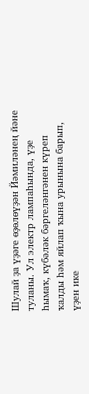Шулай ҙа үҙәге өҙөлөүҙән Йәмиләнең йәне туланы. Ул электр лампаһында, үҙе һымаҡ, күбәләк бәргеләнгәнен күреп ҡалды һәм яйлап ҡына урынына барып, үҙен ике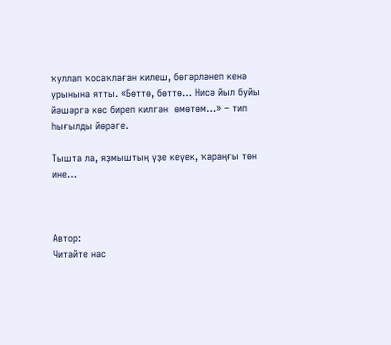ҡуллап ҡосаҡлаған килеш, бөгәрләнеп кенә урынына ятты. «Бөттө, бөттө… Нисә йыл буйы йәшәргә көс биреп килгән  өмөтөм…» – тип һығылды йөрәге.

Тышта ла, яҙмыштың үҙе кеүек, ҡараңғы төн ине…



Автор:
Читайте нас